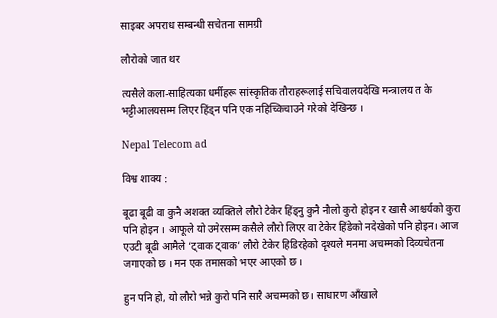साइबर अपराध सम्बन्धी सचेतना सामग्री

लौरोको जात थर

त्यसैले कला-साहित्यका धर्मीहरू सांस्कृतिक तौराहरूलाई सचिवालयदेखि मन्त्रालय त के भट्टीआलयसम्म लिएर हिंड्न पनि एक नहिच्किचाउने गरेको देखिन्छ ।

Nepal Telecom ad

विश्व शाक्य :

बूढा बूढी वा कुनै अशक्त व्यक्तिले लौरो टेकेर हिंड्नु कुनै नौलो कुरो होइन र खासै आश्चर्यको कुरा पनि होइन । आफूले यो उमेरसम्म कसैले लौरो लिएर वा टेकेर हिंडेको नदेखेको पनि होइन। आज एउटी बूढी आमैले ‘ट्वाक ट्वाक’ लौरो टेकेर हिडिरहेको दृश्यले मनमा अचम्मको दिव्यचेतना जगाएको छ । मन एक तमासको भएर आएको छ ।

हुन पनि हो, यो लौरो भन्ने कुरो पनि सारै अचम्मको छ। साधारण आँखाले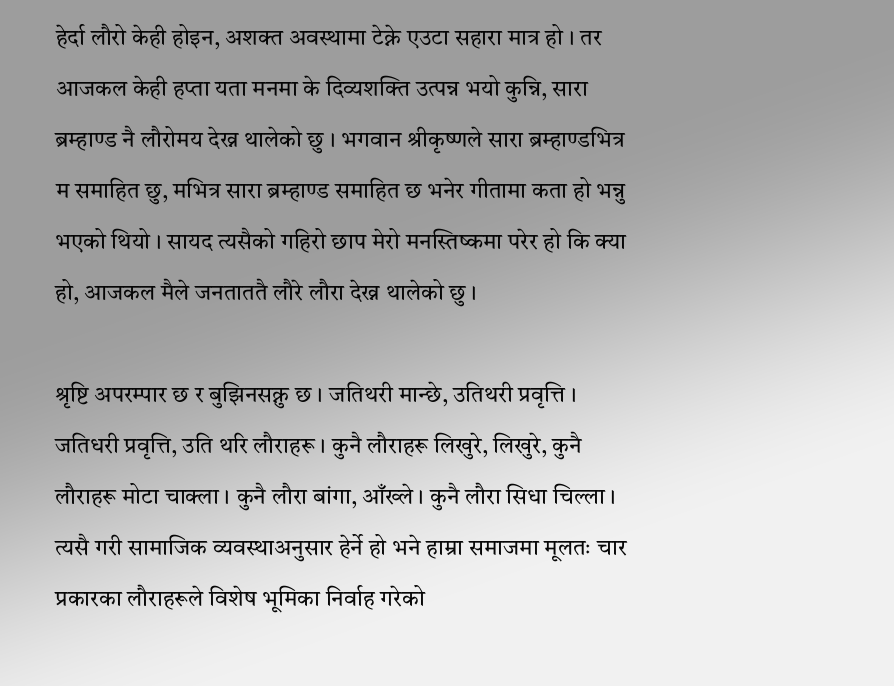हेर्दा लौरो केही होइन, अशक्त अवस्थामा टेक्ने एउटा सहारा मात्र हो । तर आजकल केही हप्ता यता मनमा के दिव्यशक्ति उत्पन्न भयो कुन्नि, सारा ब्रम्हाण्ड नै लौरोमय देख्न थालेको छु । भगवान श्रीकृष्णले सारा ब्रम्हाण्डभित्र म समाहित छु, मभित्र सारा ब्रम्हाण्ड समाहित छ भनेर गीतामा कता हो भन्नु भएको थियो । सायद त्यसैको गहिरो छाप मेरो मनस्तिष्कमा परेर हो कि क्या हो, आजकल मैले जनताततै लौरे लौरा देख्न थालेको छु ।

श्रृष्टि अपरम्पार छ र बुझिनसक्नु छ । जतिथरी मान्छे, उतिथरी प्रवृत्ति । जतिधरी प्रवृत्ति, उति थरि लौराहरू । कुनै लौराहरू लिखुरे, लिखुरे, कुनै लौराहरू मोटा चाक्ला । कुनै लौरा बांगा, आँख्ले । कुनै लौरा सिधा चिल्ला । त्यसै गरी सामाजिक व्यवस्थाअनुसार हेर्ने हो भने हाम्रा समाजमा मूलतः चार प्रकारका लौराहरूले विशेष भूमिका निर्वाह गरेको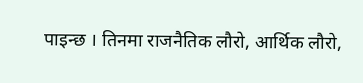पाइन्छ । तिनमा राजनैतिक लौरो, आर्थिक लौरो,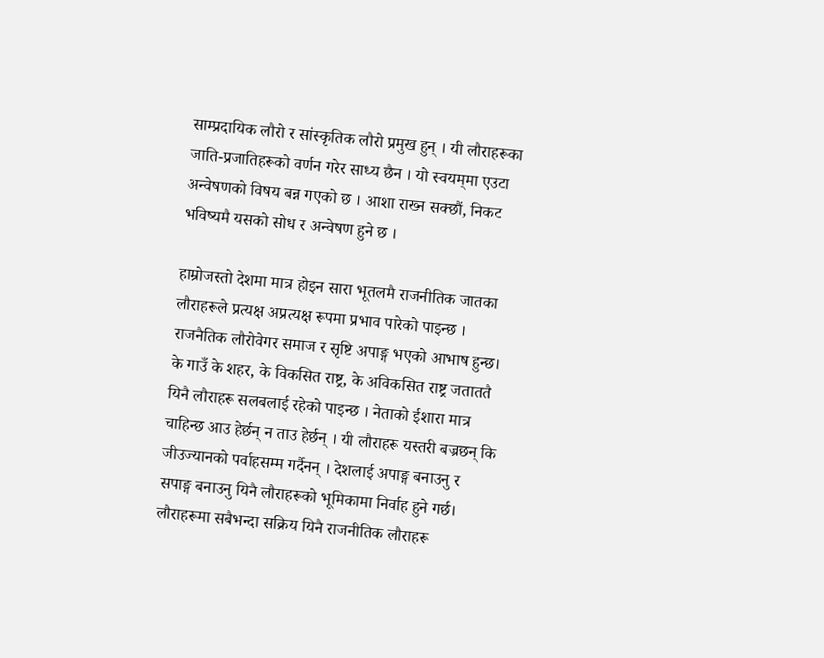साम्प्रदायिक लौरो र सांस्कृतिक लौरो प्रमुख हुन् । यी लौराहरूका जाति-प्रजातिहरूको वर्णन गरेर साध्य छैन । यो स्वयम्‌मा एउटा अन्वेषणको विषय बन्न गएको छ । आशा राख्न सक्छौं, निकट भविष्यमै यसको सोध र अन्वेषण हुने छ ।

हाम्रोजस्तो देशमा मात्र होइन सारा भूतलमै राजनीतिक जातका लौराहरूले प्रत्यक्ष अप्रत्यक्ष रूपमा प्रभाव पारेको पाइन्छ । राजनैतिक लौरोवेगर समाज र सृष्टि अपाङ्ग भएको आभाष हुन्छ। के गाउँ के शहर, के विकसित राष्ट्र, के अविकसित राष्ट्र जताततै यिनै लौराहरू सलबलाई रहेको पाइन्छ । नेताको ईशारा मात्र चाहिन्छ आउ हेर्छन् न ताउ हेर्छन् । यी लौराहरू यस्तरी बज्रछन् कि जीउज्यानको पर्वाहसम्म गर्दैनन् । देशलाई अपाङ्ग बनाउनु र सपाङ्ग बनाउनु यिनै लौराहरूको भूमिकामा निर्वाह हुने गर्छ। लौराहरूमा सबैभन्दा सक्रिय यिनै राजनीतिक लौराहरू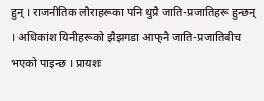हुन् । राजनीतिक लौराहरूका पनि थुप्रै जाति-प्रजातिहरू हुन्छन् । अधिकांश यिनीहरूको झैझगडा आफ्‌नै जाति-प्रजातिबीच भएको पाइन्छ । प्रायशः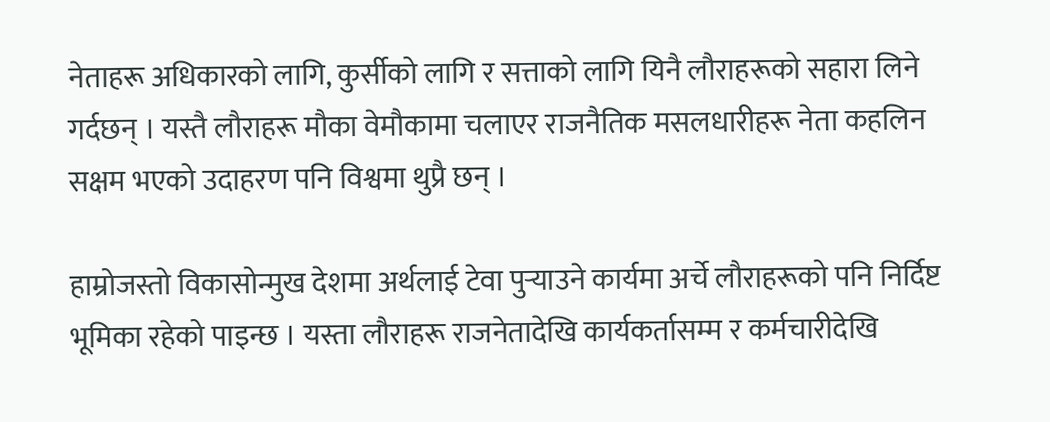नेताहरू अधिकारको लागि, कुर्सीको लागि र सत्ताको लागि यिनै लौराहरूको सहारा लिने गर्दछन् । यस्तै लौराहरू मौका वेमौकामा चलाएर राजनैतिक मसलधारीहरू नेता कहलिन सक्षम भएको उदाहरण पनि विश्वमा थुप्रै छन् ।

हाम्रोजस्तो विकासोन्मुख देशमा अर्थलाई टेवा पुऱ्याउने कार्यमा अर्चे लौराहरूको पनि निर्दिष्ट भूमिका रहेको पाइन्छ । यस्ता लौराहरू राजनेतादेखि कार्यकर्तासम्म र कर्मचारीदेखि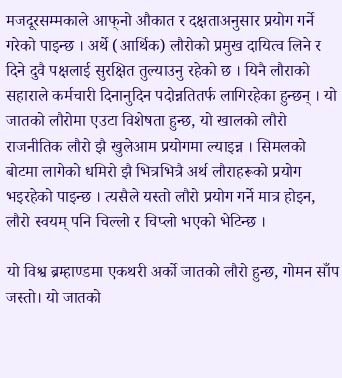मजदूरसम्मकाले आफ्‌नो औकात र दक्षताअनुसार प्रयोग गर्ने गरेको पाइन्छ । अर्थे (आर्थिक) लौरोको प्रमुख दायित्व लिने र दिने दुवै पक्षलाई सुरक्षित तुल्याउनु रहेको छ । यिनै लौराको सहाराले कर्मचारी दिनानुदिन पदोन्नतितर्फ लागिरहेका हुन्छन् । यो जातको लौरोमा एउटा विशेषता हुन्छ, यो खालको लौरो राजनीतिक लौरो झै खुलेआम प्रयोगमा ल्याइन्न । सिमलको बोटमा लागेको धमिरो झै भित्रभित्रै अर्थ लौराहरूको प्रयोग भइरहेको पाइन्छ । त्यसैले यस्तो लौरो प्रयोग गर्ने मात्र होइन, लौरो स्वयम् पनि चिल्लो र चिप्लो भएको भेटिन्छ ।

यो विश्व ब्रम्हाण्डमा एकथरी अर्को जातको लौरो हुन्छ, गोमन साँप जस्तो। यो जातको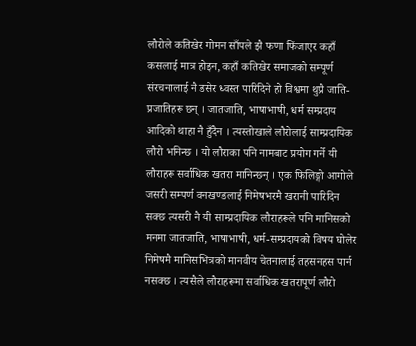लौरोले कतिखेर गोमन साँपले झै फणा फिंजाएर कहाँ कसलाई मात्र होइन, कहाँ कतिखेर समाजको सम्पूर्ण संरचनालाई नै डसेर ध्वस्त पारिदिने हो विश्वमा थुप्रै जाति-प्रजातिहरू छन् । जातजाति, भाषाभाषी, धर्म सम्प्रदाय आदिको थाहा नै हुँदैन । त्यस्तोखाले लौरोलाई साम्प्रदायिक लौरो भनिन्छ । यो लौराका पनि नामबाट प्रयोग गर्ने यी लौराहरू सर्वाधिक खतरा मानिन्छन् । एक फिलिङ्गो आगोले जसरी सम्पर्ण वनखण्डलाई निमेषभरमै खरानी पारिदिन सक्छ त्यसरी नै यी साम्प्रदायिक लौराहरूले पनि मानिसको मनमा जातजाति, भाषाभाषी, धर्म-सम्प्रदायको विषय घोलेर निमेषमै मानिसभित्रको मानवीय चेतनालाई तहसनहस पार्न नसक्छ । त्यसैले लौराहरूमा सर्वाधिक खतरापूर्ण लौरो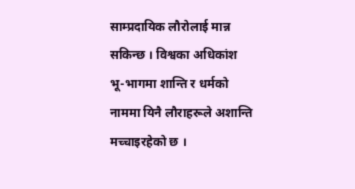साम्प्रदायिक लौरोलाई मान्न सकिन्छ । विश्वका अधिकांश भू-भागमा शान्ति र धर्मको नाममा यिनै लौराहरूले अशान्ति मच्चाइरहेको छ ।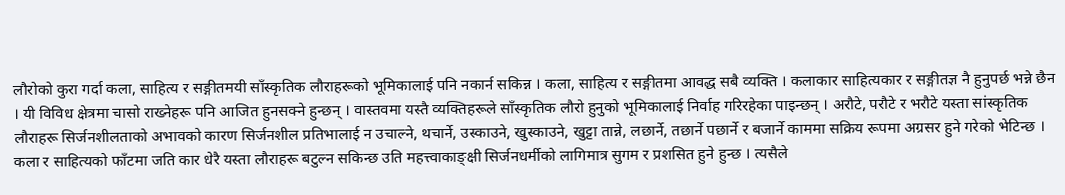लौरोको कुरा गर्दा कला, साहित्य र सङ्गीतमयी साँस्कृतिक लौराहरूको भूमिकालाई पनि नकार्न सकिन्न । कला, साहित्य र सङ्गीतमा आवद्ध सबै व्यक्ति । कलाकार साहित्यकार र सङ्गीतज्ञ नै हुनुपर्छ भन्ने छैन । यी विविध क्षेत्रमा चासो राख्नेहरू पनि आजित हुनसक्ने हुन्छन् । वास्तवमा यस्तै व्यक्तिहरूले साँस्कृतिक लौरो हुनुको भूमिकालाई निर्वाह गरिरहेका पाइन्छन् । अरौटे, परौटे र भरौटे यस्ता सांस्कृतिक लौराहरू सिर्जनशीलताको अभावको कारण सिर्जनशील प्रतिभालाई न उचाल्ने, थचार्ने, उस्काउने, खुस्काउने, खुट्टा तान्ने, लछार्ने, तछार्ने पछार्ने र बजार्ने काममा सक्रिय रूपमा अग्रसर हुने गरेको भेटिन्छ । कला र साहित्यको फाँटमा जति कार धेरै यस्ता लौराहरू बटुल्न सकिन्छ उति महत्त्वाकाङ्क्षी सिर्जनधर्मीको लागिमात्र सुगम र प्रशसित हुने हुन्छ । त्यसैले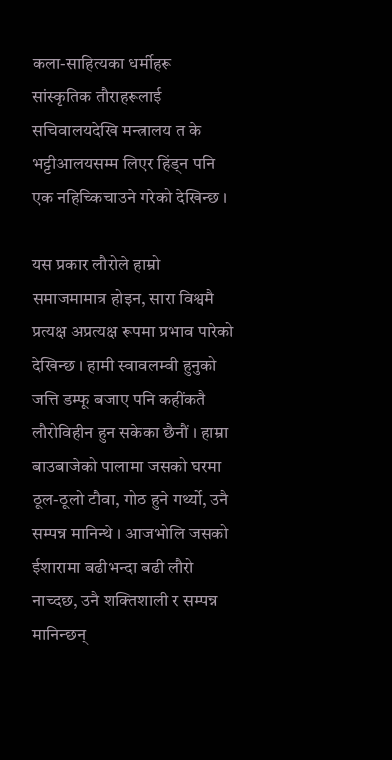कला-साहित्यका धर्मीहरू सांस्कृतिक तौराहरूलाई सचिवालयदेखि मन्त्रालय त के भट्टीआलयसम्म लिएर हिंड्न पनि एक नहिच्किचाउने गरेको देखिन्छ ।

यस प्रकार लौरोले हाम्रो समाजमामात्र होइन, सारा विश्वमै प्रत्यक्ष अप्रत्यक्ष रूपमा प्रभाव पारेको देखिन्छ । हामी स्वावलम्वी हुनुको जत्ति डम्फू बजाए पनि कहींकतै लौरोविहीन हुन सकेका छैनौं । हाम्रा बाउबाजेको पालामा जसको घरमा ठूल-ठूलो टौवा, गोठ हुने गर्थ्यो, उनै सम्पन्न मानिन्थे । आजभोलि जसको ईशारामा बढीभन्दा बढी लौरो नाच्दछ, उनै शक्तिशाली र सम्पन्न मानिन्छन्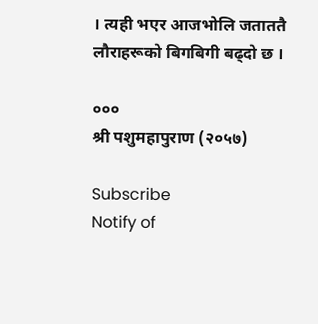। त्यही भएर आजभोलि जताततै लौराहरूको बिगबिगी बढ्दो छ ।

०००
श्री पशुमहापुराण (२०५७)

Subscribe
Notify of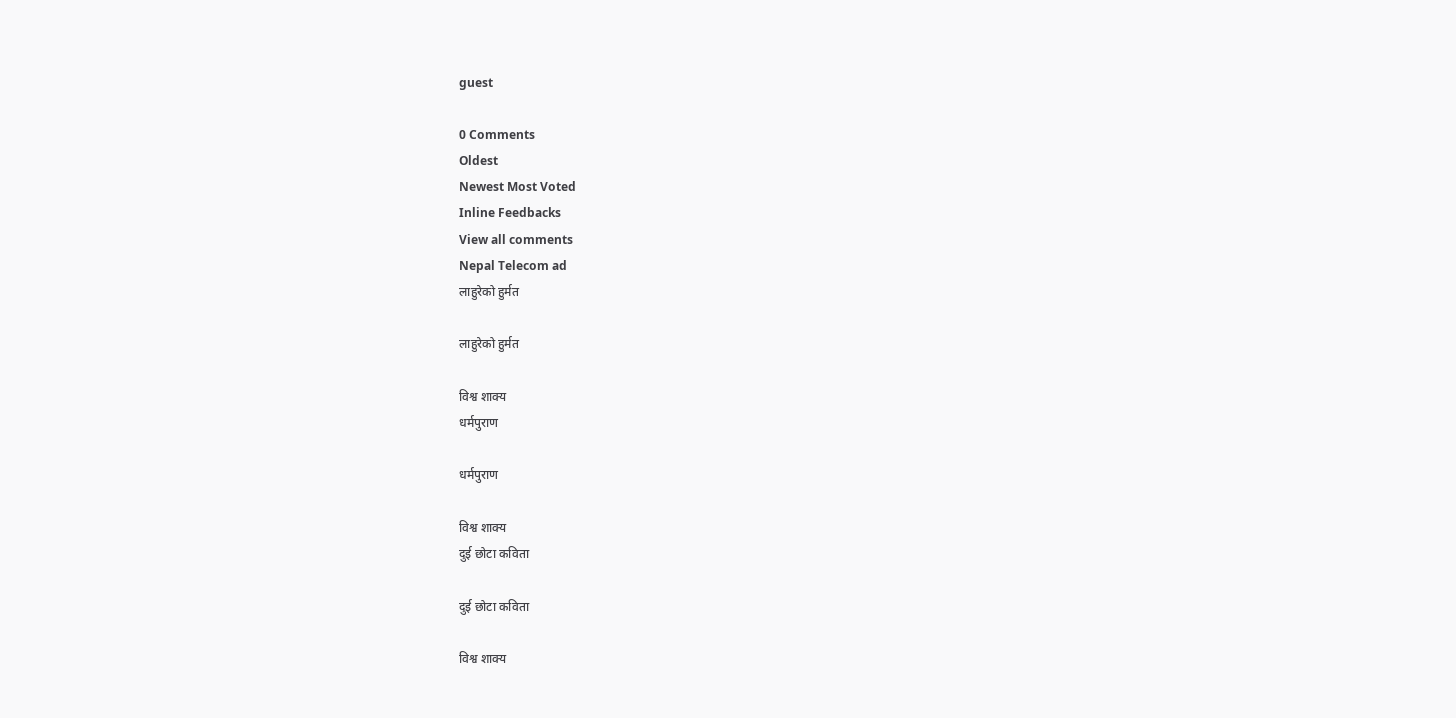guest

0 Comments
Oldest
Newest Most Voted
Inline Feedbacks
View all comments
Nepal Telecom ad
लाहुरेको हुर्मत

लाहुरेको हुर्मत

विश्व शाक्य
धर्मपुराण

धर्मपुराण

विश्व शाक्य
दुई छोटा कविता

दुई छोटा कविता

विश्व शाक्य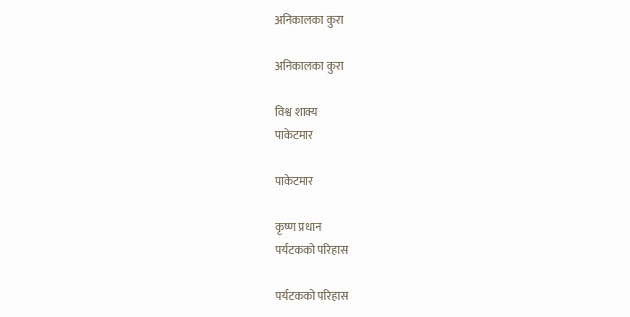अनिकालका कुरा

अनिकालका कुरा

विश्व शाक्य
पाकेटमार

पाकेटमार

कृष्ण प्रधान
पर्यटकको परिहास

पर्यटकको परिहास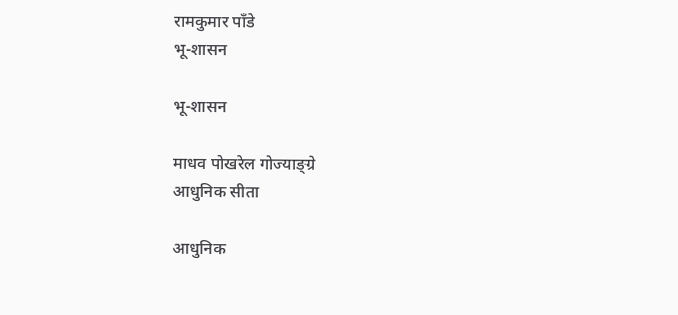रामकुमार पाँडे
भू-शासन

भू-शासन

माधव पोखरेल गोज्याङ्ग्रे
आधुनिक सीता

आधुनिक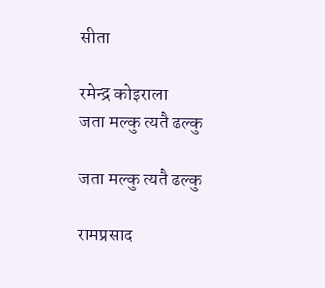सीता

रमेन्द्र कोइराला
जता मल्कु त्यतै ढल्कु

जता मल्कु त्यतै ढल्कु

रामप्रसाद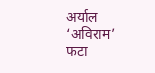अर्याल ‘अविराम’
फटा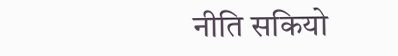नीति सकियो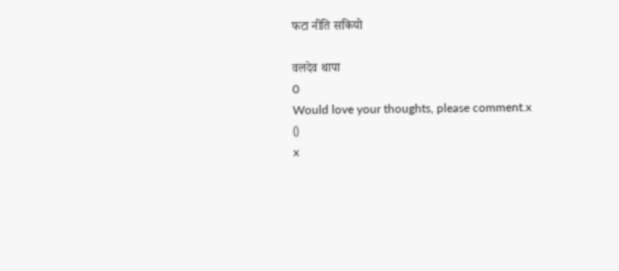फटा नीति सकियो

वलदेव थापा
0
Would love your thoughts, please comment.x
()
x